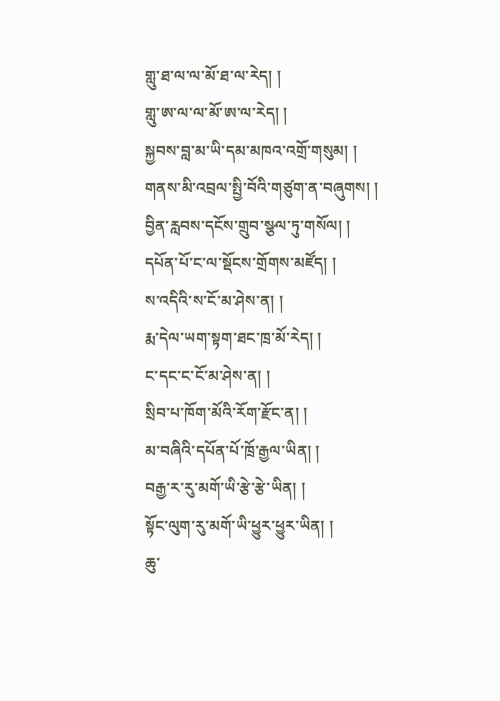གླུ་ཐ་ལ་ལ་མོ་ཐ་ལ་རེད། །
གླུ་ཨ་ལ་ལ་མོ་ཨ་ལ་རེད། །
སྐྱབས་བླ་མ་ཡི་དམ་མཁའ་འགྲོ་གསུམ། །
གནས་མི་འབྲལ་སྤྱི་བོའི་གཙུག་ན་བཞུགས། །
བྱིན་རླབས་དངོས་གྲུབ་སྩལ་ཏུ་གསོལ། །
དཔོན་པོ་ང་ལ་སྡོངས་གྲོགས་མཛོད། །
ས་འདིའི་ས་ངོ་མ་ཤེས་ན། །
རྨ་དེལ་ཡག་སྟག་ཐང་ཁྲ་མོ་རེད། །
ང་དང་ང་ངོ་མ་ཤེས་ན། །
སྲིབ་པ་ཁོག་མོའི་རོག་རྫོང་ན། །
མ་བཞིའི་དཔོན་པོ་ཁྲོ་རྒྱལ་ཡིན། །
བརྒྱ་ར་རུ་མགོ་ཡི་རྩེ་རྩེ་ཡིན། །
སྟོང་ལུག་རུ་མགོ་ཡི་ཕྱུར་ཕྱུར་ཡིན། །
ཆུ་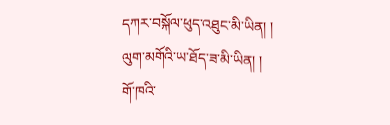དཀར་བསྐོལ་ཕུད་འཐུང་མི་ཡིན། །
ལུག་མགོའི་ཡ་ཐོད་ཟ་མི་ཡིན། །
གོ་ཁའི་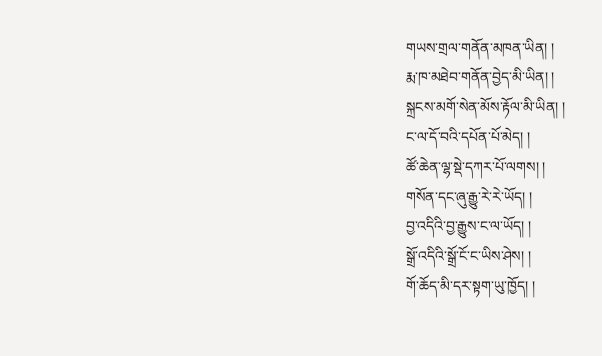གཡས་གྲལ་གནོན་མཁན་ཡིན། །
རྨ་ཁ་མཐེབ་གནོན་བྱེད་མི་ཡིན། །
སྐྲངས་མགོ་སེན་མོས་རྟོལ་མི་ཡིན། །
ང་ལ་དོ་བའི་དཔོན་པོ་མེད། །
ཚོ་ཆེན་ལྷ་སྡེ་དཀར་པོ་ལགས། །
གསོན་དང་ཞུ་རྒྱུ་རེ་རེ་ཡོད། །
བྱ་འདིའི་བྱ་རྒྱུས་ང་ལ་ཡོད། །
སྒྲོ་འདིའི་སྒྲོ་ངོ་ང་ཡིས་ཤེས། །
གོ་ཆོད་མི་དར་སྟག་ཡུ་ཁྱོད། །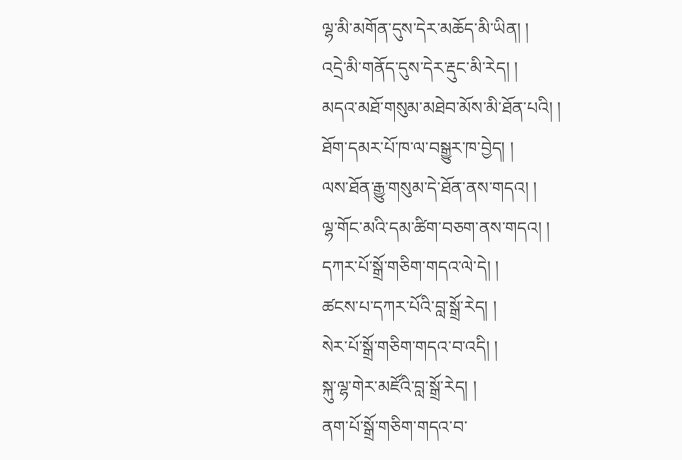ལྷ་མི་མགོན་དུས་དེར་མཆོད་མི་ཡིན། །
འདྲེ་མི་གནོད་དུས་དེར་རྡུང་མི་རེད། །
མདའ་མཐོ་གསུམ་མཐེབ་མོས་མི་ཐོན་པའི། །
ཐོག་དམར་པོ་ཁ་ལ་བསྒྱུར་ཁ་བྱེད། །
ལས་ཐོན་རྒྱུ་གསུམ་དེ་ཐོན་ནས་གདའ། །
ལྷ་གོང་མའི་དམ་ཚིག་བཅག་ནས་གདའ། །
དཀར་པོ་སྒྲོ་གཅིག་གདའ་ལེ་དེ། །
ཚངས་པ་དཀར་པོའི་བླ་སྒྲོ་རེད། །
སེར་པོ་སྒྲོ་གཅིག་གདའ་བ་འདི། །
སྐུ་ལྷ་གེར་མཛོའི་བླ་སྒྲོ་རེད། །
ནག་པོ་སྒྲོ་གཅིག་གདའ་བ་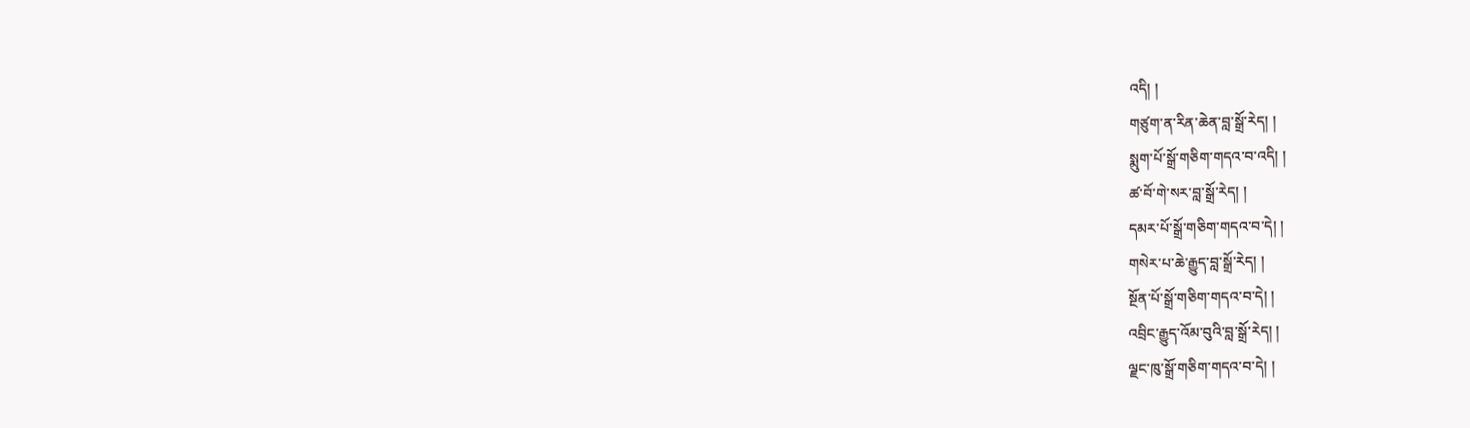འདི། །
གཙུག་ན་རིན་ཆེན་བླ་སྒྲོ་རེད། །
སྨུག་པོ་སྒྲོ་གཅིག་གདའ་བ་འདི། །
ཚ་བོ་གེ་སར་བླ་སྒྲོ་རེད། །
དམར་པོ་སྒྲོ་གཅིག་གདའ་བ་དེ། །
གསེར་པ་ཆེ་རྒྱུད་བླ་སྒྲོ་རེད། །
སྔོན་པོ་སྒྲོ་གཅིག་གདའ་བ་དེ། །
འབྲིང་རྒྱུད་འོམ་བུའི་བླ་སྒྲོ་རེད། །
ལྗང་ཁུ་སྒྲོ་གཅིག་གདའ་བ་དེ། །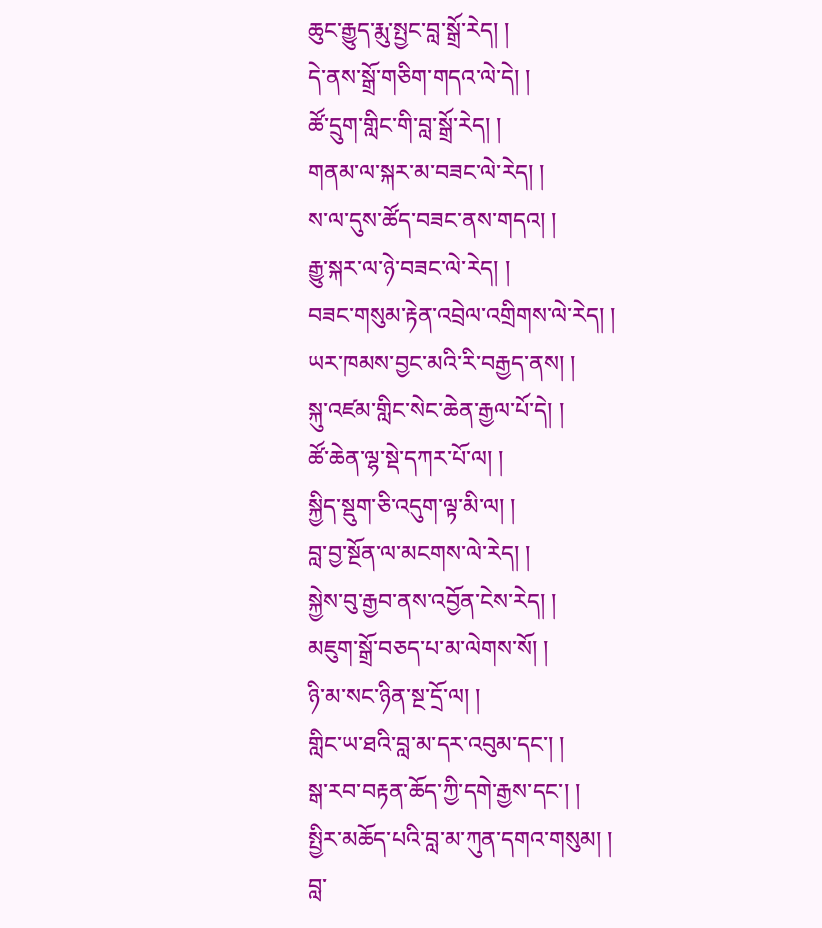ཆུང་རྒྱུད་རྨུ་སྤྱང་བླ་སྒྲོ་རེད། །
དེ་ནས་སྒྲོ་གཅིག་གདའ་ལེ་དེ། །
ཚོ་དྲུག་གླིང་གི་བླ་སྒྲོ་རེད། །
གནམ་ལ་སྐར་མ་བཟང་ལེ་རེད། །
ས་ལ་དུས་ཚོད་བཟང་ནས་གདའ། །
རྒྱུ་སྐར་ལ་ཉེ་བཟང་ལེ་རེད། །
བཟང་གསུམ་རྟེན་འབྲེལ་འགྲིགས་ལེ་རེད། །
ཡར་ཁམས་བྱང་མའི་རི་བརྒྱད་ནས། །
སྐུ་འཛམ་གླིང་སེང་ཆེན་རྒྱལ་པོ་དེ། །
ཚོ་ཆེན་ལྷ་སྡེ་དཀར་པོ་ལ། །
སྐྱིད་སྡུག་ཅི་འདུག་ལྟ་མི་ལ། །
བླ་བྱ་སྔོན་ལ་མངགས་ལེ་རེད། །
སྐྱེས་བུ་རྒྱབ་ནས་འབྱོན་ངེས་རེད། །
མཇུག་སྒྲོ་བཅད་པ་མ་ལེགས་སོ། །
ཉི་མ་སང་ཉིན་སྔ་དྲོ་ལ། །
གླིང་ཡ་ཐའི་བླ་མ་དར་འབུམ་དང་། །
སྒ་རབ་བརྟན་ཆོད་ཀྱི་དགེ་རྒྱས་དང་། །
སྤྱིར་མཆོད་པའི་བླ་མ་ཀུན་དགའ་གསུམ། །
བླ་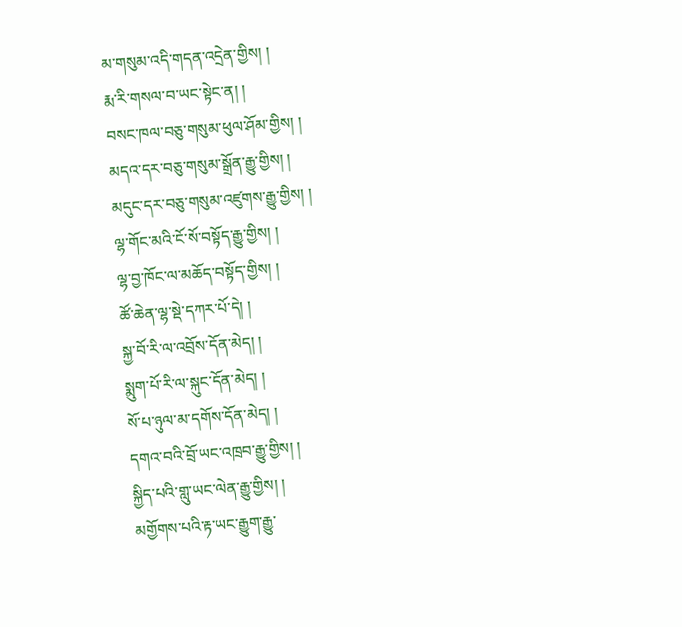མ་གསུམ་འདི་གདན་འདྲེན་གྱིས། །
རྨ་རི་གསལ་བ་ཡང་སྟེང་ན། །
བསང་ཁལ་བཅུ་གསུམ་ཕུལ་ཤོམ་གྱིས། །
མདའ་དར་བཅུ་གསུམ་སྒྲོན་རྒྱུ་གྱིས། །
མདུང་དར་བཅུ་གསུམ་འཛུགས་རྒྱུ་གྱིས། །
ལྷ་གོང་མའི་ངོ་སོ་བསྟོད་རྒྱུ་གྱིས། །
ལྷ་བྱ་ཁོང་ལ་མཆོད་བསྟོད་གྱིས། །
ཚོ་ཆེན་ལྷ་སྡེ་དཀར་པོ་དེ། །
སྐྱ་བོ་རི་ལ་འབྲོས་དོན་མེད། །
སྨུག་པོ་རི་ལ་སྐུང་དོན་མེད། །
སོ་པ་ཉུལ་མ་དགོས་དོན་མེད། །
དགའ་བའི་བྲོ་ཡང་འཁྲབ་རྒྱུ་གྱིས། །
སྐྱིད་པའི་གླུ་ཡང་ལེན་རྒྱུ་གྱིས། །
མགྱོགས་པའི་རྟ་ཡང་རྒྱུག་རྒྱུ་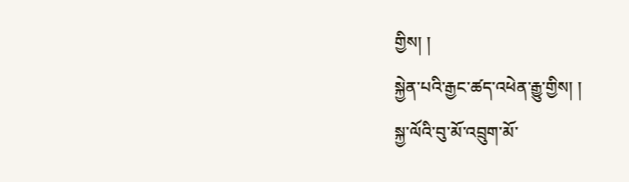གྱིས། །
སྐྱེན་པའི་རྒྱང་ཚད་འཕེན་རྒྱུ་གྱིས། །
སྐྱ་ལོའི་བུ་མོ་འབྲུག་མོ་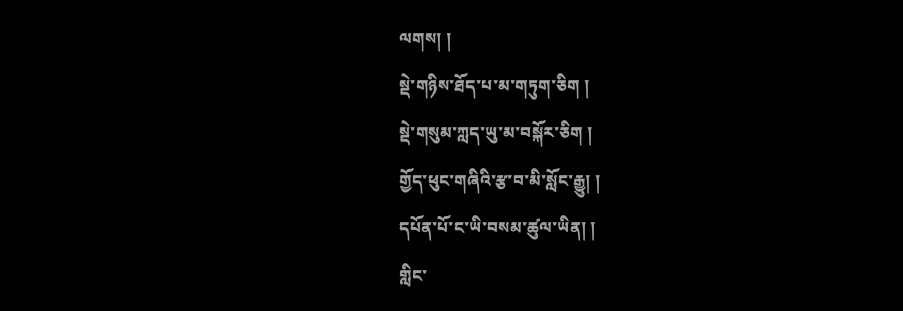ལགས། །
སྡེ་གཉིས་ཐོད་པ་མ་གཏུག་ཅིག །
སྡེ་གསུམ་ཀླད་ཡུ་མ་བསྐོར་ཅིག །
གྱོད་ཕུང་གཞིའི་རྩ་བ་མི་སློང་རྒྱུ། །
དཔོན་པོ་ང་ཡི་བསམ་ཚུལ་ཡིན། །
གླིང་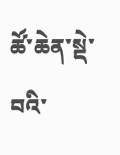ཚོ་ཆེན་སྡེ་བའི་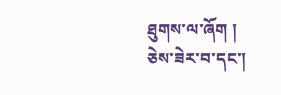ཐུགས་ལ་ཞོག །
ཅེས་ཟེར་བ་དང་།